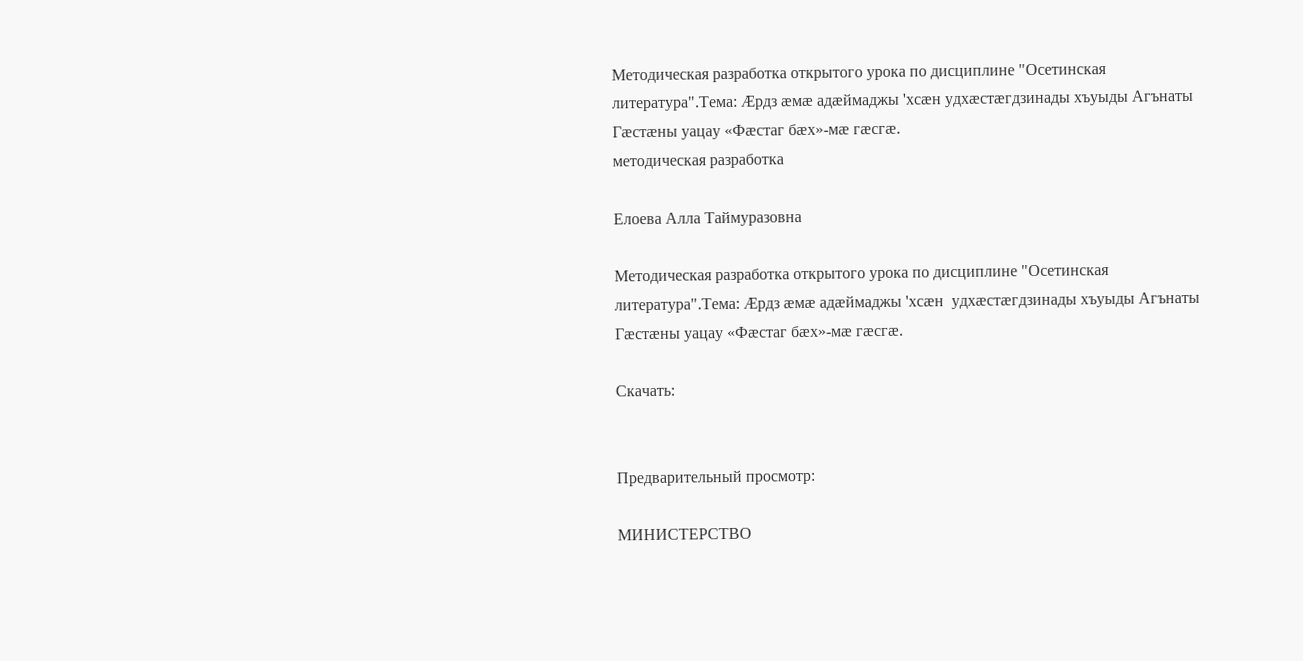Методическая разработка открытого урока по дисциплине "Осетинская литература".Тема: Æрдз æмæ адæймаджы 'хсæн удхæстæгдзинады хъуыды Агънаты Гæстæны уацау «Фæстаг бæх»-мæ гæсгæ.
методическая разработка

Елоева Алла Таймуразовна

Методическая разработка открытого урока по дисциплине "Осетинская литература".Тема: Æрдз æмæ адæймаджы 'хсæн  удхæстæгдзинады хъуыды Агънаты Гæстæны уацау «Фæстаг бæх»-мæ гæсгæ.

Скачать:


Предварительный просмотр:

МИНИСТЕРСТВО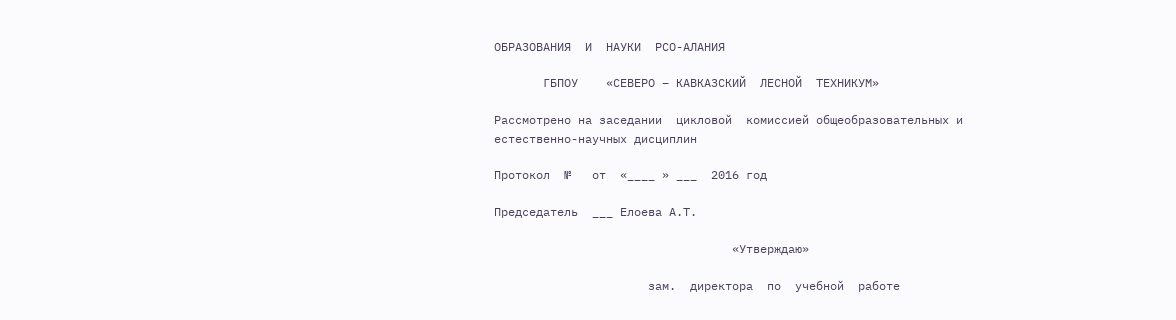ОБРАЗОВАНИЯ  И  НАУКИ  РСО-АЛАНИЯ

       ГБПОУ    «СЕВЕРО – КАВКАЗСКИЙ  ЛЕСНОЙ  ТЕХНИКУМ»

Рассмотрено на заседании  цикловой  комиссией общеобразовательных и  естественно-научных дисциплин

Протокол  №   от  «____ » ___  2016 год

Председатель  ___ Елоева А.Т.

                                  «Утверждаю»

                      зам.  директора  по  учебной  работе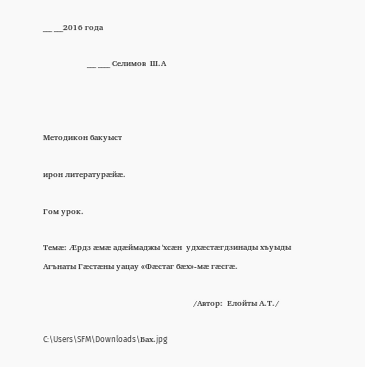___ ___2016 года

                      ___ ____ Селимов  Ш.А



Методикон бакуыст

ирон литературæйæ.

Гом урок.

Темæ: Æрдз æмæ адæймаджы 'хсæн  удхæстæгдзинады хъуыды Агънаты Гæстæны уацау «Фæстаг бæх»-мæ гæсгæ.

                                                                           /Автор:  Елойты А.Т./

C:\Users\SFM\Downloads\Бах.jpg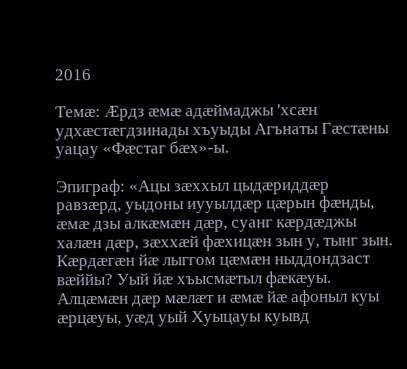2016

Темæ: Æрдз æмæ адæймаджы 'хсæн  удхæстæгдзинады хъуыды Агънаты Гæстæны уацау «Фæстаг бæх»-ы.

Эпиграф: «Ацы зæххыл цыдæриддæр  равзæрд, уыдоны иууылдæр цæрын фæнды, æмæ дзы алкæмæн дæр, суанг кæрдæджы халæн дæр, зæххæй фæхицæн зын у, тынг зын. Кæрдæгæн йæ лыггом цæмæн ныддондзаст вæййы? Уый йæ хъысмæтыл фæкæуы. Алцæмæн дæр мæлæт и æмæ йæ афоныл куы æрцæуы, уæд уый Хуыцауы куывд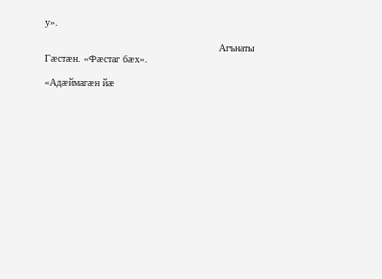у».

                                                          Агънаты Гæстæн. «Фæстаг бæх».

«Адæймагæн йæ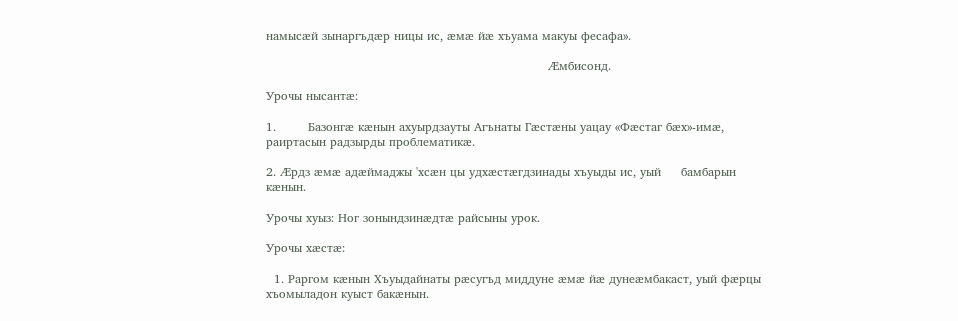намысæй зынаргъдæр ницы ис, æмæ йæ хъуама макуы фесафа».

                                                                                              Æмбисонд.

Урочы нысантæ:

1.        Базонгæ кæнын ахуырдзауты Агънаты Гæстæны уацау «Фæстаг бæх»-имæ, раиртасын радзырды проблематикæ.

2. Ӕрдз æмæ адæймаджы 'хсæн цы удхæстæгдзинады хъуыды ис, уый     бамбарын кæнын.

Урочы хуыз: Ног зонындзинæдтæ райсыны урок.

Урочы хæстæ:

  1. Раргом кæнын Хъуыдайнаты рæсугъд миддуне æмæ йæ дунеæмбакаст, уый фæрцы хъомыладон куыст бакæнын.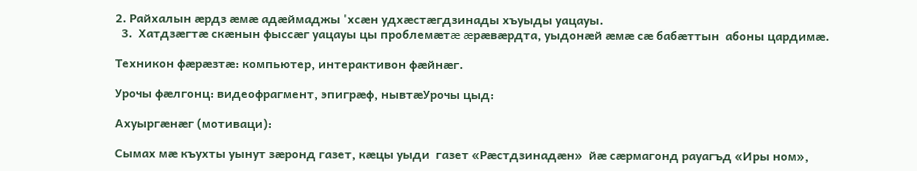2. Райхалын æрдз æмæ адæймаджы 'хсæн удхæстæгдзинады хъуыды уацауы.
  3.  Хатдзæгтæ скæнын фыссæг уацауы цы проблемæтæ æрæвæрдта, уыдонæй æмæ сæ бабæттын  абоны цардимæ.

Техникон фæрæзтæ: компьютер, интерактивон фæйнæг.

Урочы фæлгонц: видеофрагмент, эпигрæф, нывтæУрочы цыд:

Ахуыргæнæг (мотиваци):

Сымах мæ къухты уынут зæронд газет, кæцы уыди  газет «Рæстдзинадæн»  йæ сæрмагонд рауагъд «Иры ном»,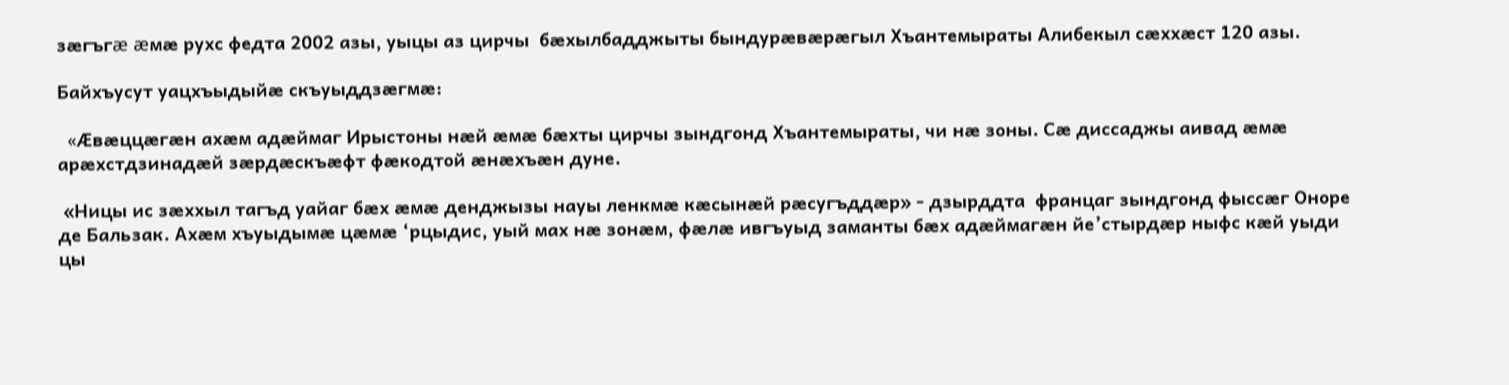зæгъгæ æмæ рухс федта 2002 азы, уыцы аз цирчы  бæхылбадджыты бындурæвæрæгыл Хъантемыраты Алибекыл сæххæст 120 азы.

Байхъусут уацхъыдыйæ скъуыддзæгмæ:

  «Æвæццæгæн ахæм адæймаг Ирыстоны нæй æмæ бæхты цирчы зындгонд Хъантемыраты, чи нæ зоны. Сæ диссаджы аивад æмæ арæхстдзинадæй зæрдæскъæфт фæкодтой æнæхъæн дуне.

 «Ницы ис зæххыл тагъд уайаг бæх æмæ денджызы науы ленкмæ кæсынæй рæсугъддæр» - дзырддта  францаг зындгонд фыссæг Оноре де Бальзак. Ахæм хъуыдымæ цæмæ ‘рцыдис, уый мах нæ зонæм, фæлæ ивгъуыд заманты бæх адæймагæн йе’стырдæр ныфс кæй уыди цы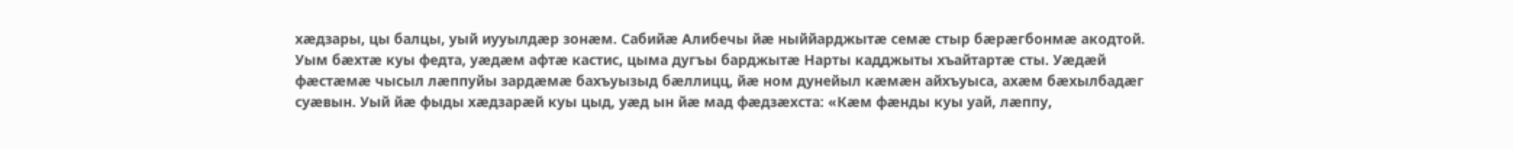хæдзары, цы балцы, уый иууылдæр зонæм. Сабийæ Алибечы йæ ныййарджытæ семæ стыр бæрæгбонмæ акодтой. Уым бæхтæ куы федта, уæдæм афтæ кастис, цыма дугъы барджытæ Нарты кадджыты хъайтартæ сты. Уæдæй фæстæмæ чысыл лæппуйы зардæмæ бахъуызыд бæллицц, йæ ном дунейыл кæмæн айхъуыса, ахæм бæхылбадæг суæвын. Уый йæ фыды хæдзарæй куы цыд, уæд ын йæ мад фæдзæхста: «Кæм фæнды куы уай, лæппу,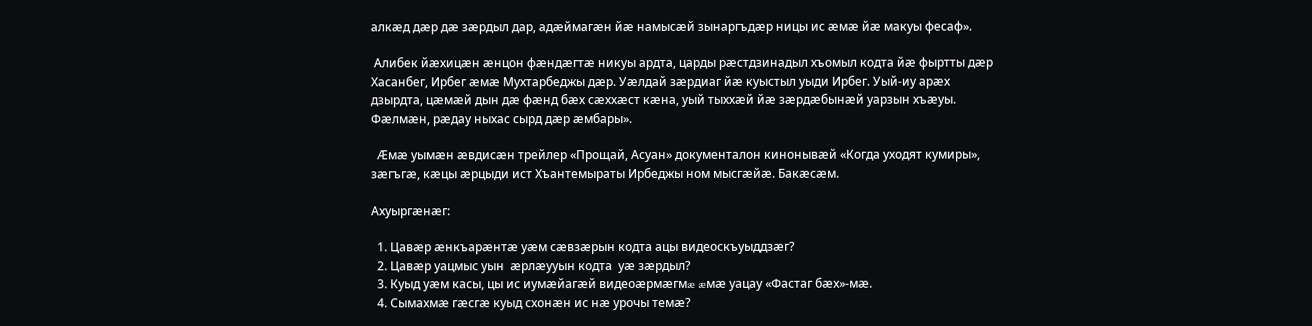алкæд дæр дæ зæрдыл дар, адæймагæн йæ намысæй зынаргъдæр ницы ис æмæ йæ макуы фесаф».

 Алибек йæхицæн æнцон фæндæгтæ никуы ардта, царды рæстдзинадыл хъомыл кодта йæ фыртты дæр Хасанбег, Ирбег æмæ Мухтарбеджы дæр. Уæлдай зæрдиаг йæ куыстыл уыди Ирбег. Уый-иу арæх дзырдта, цæмæй дын дæ фæнд бæх сæххæст кæна, уый тыххæй йæ зæрдæбынæй уарзын хъæуы. Фæлмæн, рæдау ныхас сырд дæр æмбары».

  Æмæ уымæн æвдисæн трейлер «Прощай, Асуан» документалон кинонывæй «Когда уходят кумиры», зæгъгæ, кæцы æрцыди ист Хъантемыраты Ирбеджы ном мысгæйæ. Бакæсæм.

Ахуыргæнæг:

  1. Цавæр æнкъарæнтæ уæм сæвзæрын кодта ацы видеоскъуыддзæг?
  2. Цавæр уацмыс уын  æрлæууын кодта  уæ зæрдыл?
  3. Куыд уæм касы, цы ис иумæйагæй видеоæрмæгмæ æмæ уацау «Фастаг бæх»-мæ.
  4. Сымахмæ гæсгæ куыд схонæн ис нæ урочы темæ?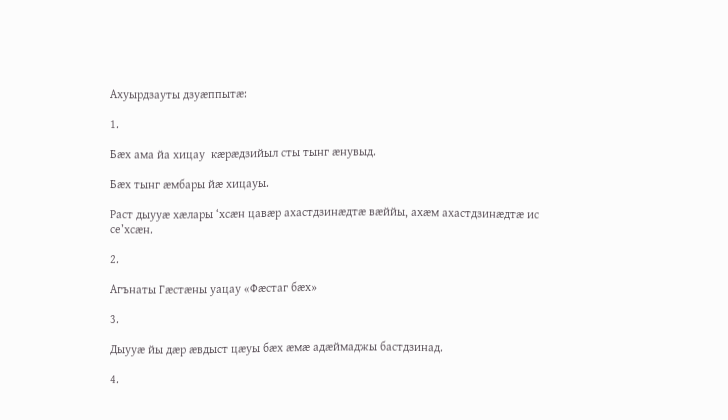Ахуырдзауты дзуæппытæ:

1.

Бæх ама йа хицау  кæрæдзийыл сты тынг æнувыд.

Бæх тынг æмбары йæ хицауы.

Раст дыууæ хæлары ‘хсæн цавæр ахастдзинæдтæ вæййы, ахæм ахастдзинæдтæ ис се’хсæн.

2.

Агънаты Гæстæны уацау «Фæстаг бæх»

3.

Дыууæ йы дæр æвдыст цæуы бæх æмæ адæймаджы бастдзинад.

4.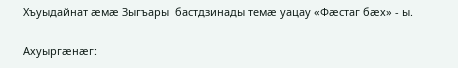Хъуыдайнат æмæ Зыгъары  бастдзинады темæ уацау «Фæстаг бæх» - ы.

Ахуыргæнæг: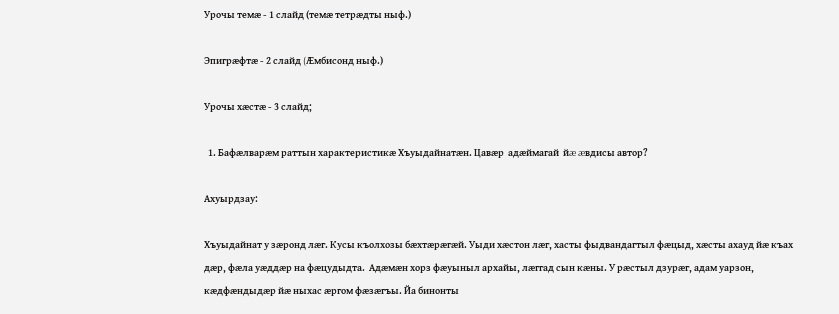Урочы темæ - 1 слайд (темæ тетрæдты ныф.)

Эпигрæфтæ - 2 слайд (Æмбисонд ныф.)

Урочы хæстæ - 3 слайд;

  1. Бафæлварæм раттын характеристикæ Хъуыдайнатæн. Цавæр  адæймагай  йæ æвдисы автор?

Ахуырдзау:

Хъуыдайнат у зæронд лæг. Кусы къолхозы бæхтæрæгæй. Уыди хæстон лæг, хасты фыдвандагтыл фæцыд, хæсты ахауд йæ къах дæр, фæла уæддæр на фæцудыдта.  Адæмæн хорз фæуыныл архайы, лæггад сын кæны. У рæстыл дзурæг, адам уарзон,  кæдфæндыдæр йæ ныхас æргом фæзæгъы. Йа бинонты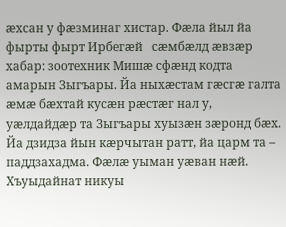æхсан у фæзминаг хистар. Фæла йыл йа фырты фырт Ирбегæй   сæмбæлд æвзæр хабар: зоотехник Мишæ сфæнд кодта амарын Зыгъары. Йа ныхæстам гæсгæ галта æмæ бæхтай кусæн рæстæг нал у, уæлдайдæр та Зыгъары хуызæн зæронд бæх. Йа дзидза йын кæрчытан ратт, йа царм та – паддзахадма. Фæлæ уыман уæван нæй. Хъуыдайнат никуы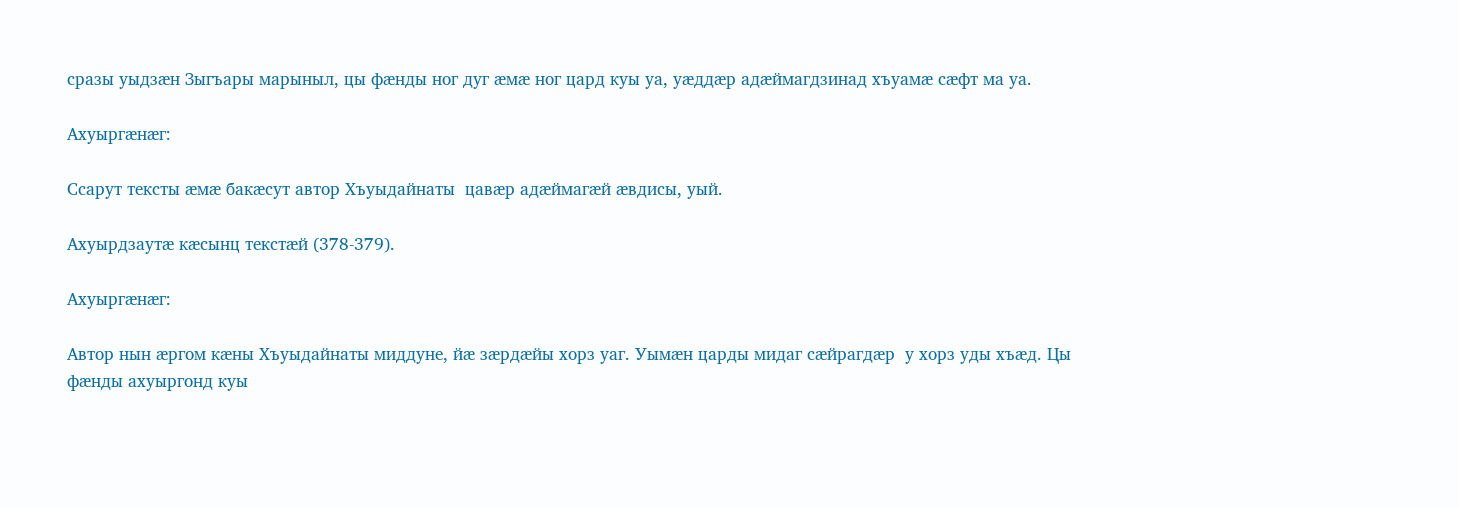сразы уыдзæн Зыгъары марыныл, цы фæнды ног дуг æмæ ног цард куы уа, уæддæр адæймагдзинад хъуамæ сæфт ма уа.

Ахуыргæнæг:

Ссарут тексты æмæ бакæсут автор Хъуыдайнаты  цавæр адæймагæй æвдисы, уый.

Ахуырдзаутæ кæсынц текстæй (378-379).

Ахуыргæнæг:

Автор нын æргом кæны Хъуыдайнаты миддуне, йæ зæрдæйы хорз уаг. Уымæн царды мидаг сæйрагдæр  у хорз уды хъæд. Цы фæнды ахуыргонд куы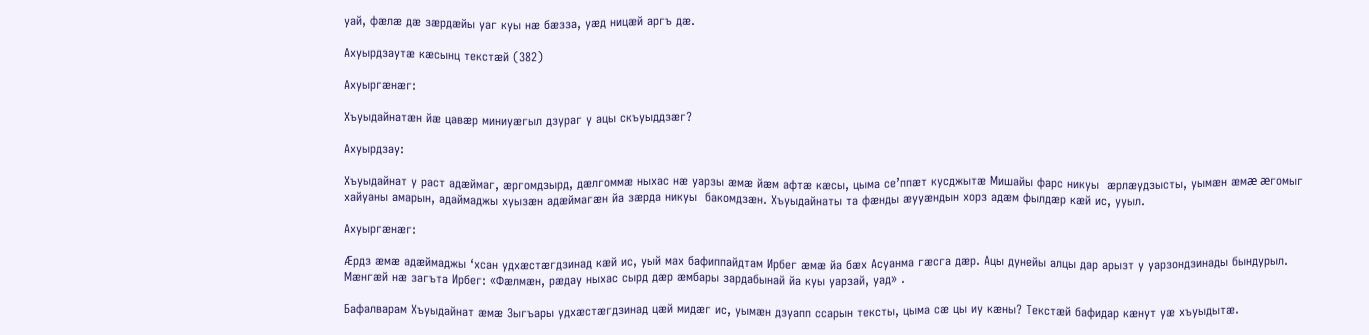уай, фæлæ дæ зæрдæйы уаг куы нæ бæзза, уæд ницæй аргъ дæ.

Ахуырдзаутæ кæсынц текстæй (382)

Ахуыргæнæг:

Хъуыдайнатæн йæ цавæр миниуæгыл дзураг у ацы скъуыддзæг?

Ахуырдзау:

Хъуыдайнат у раст адæймаг, æргомдзырд, дæлгоммæ ныхас нæ уарзы æмæ йæм афтæ кæсы, цыма се’ппæт кусджытæ Мишайы фарс никуы  æрлæудзысты, уымæн æмæ æгомыг хайуаны амарын, адаймаджы хуызæн адæймагæн йа зæрда никуы  бакомдзæн. Хъуыдайнаты та фæнды æууæндын хорз адæм фылдæр кæй ис, ууыл.

Ахуыргæнæг:

Æрдз æмæ адæймаджы ‘хсан удхæстæгдзинад кæй ис, уый мах бафиппайдтам Ирбег æмæ йа бæх Асуанма гæсга дæр. Ацы дунейы алцы дар арызт у уарзондзинады бындурыл. Мæнгæй нæ загъта Ирбег: «Фæлмæн, рæдау ныхас сырд дæр æмбары зардабынай йа куы уарзай, уад» .

Бафалварам Хъуыдайнат æмæ Зыгъары удхæстæгдзинад цæй мидæг ис, уымæн дзуапп ссарын тексты, цыма сæ цы иу кæны? Текстæй бафидар кæнут уæ хъуыдытæ.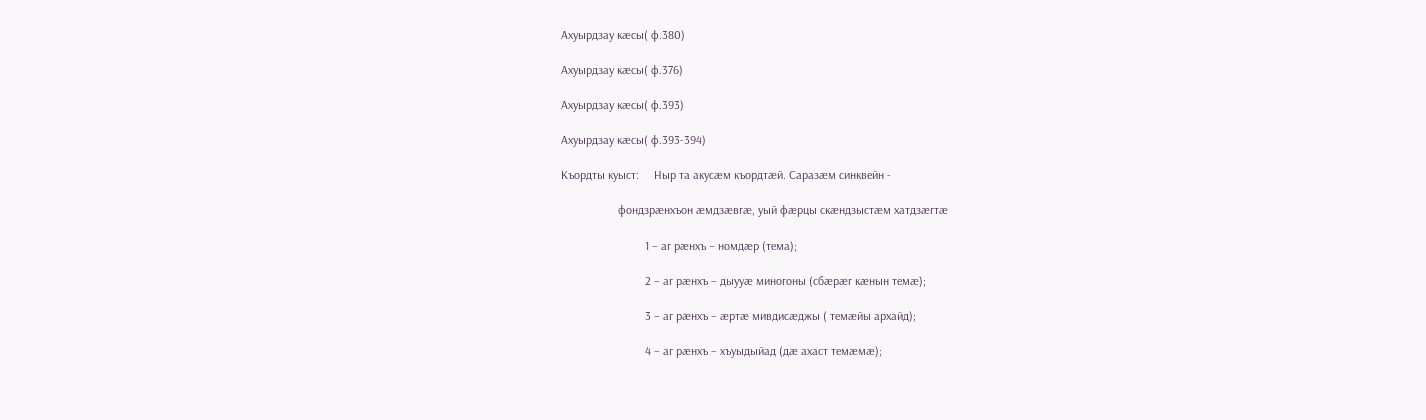Ахуырдзау кæсы( ф.380)

Ахуырдзау кæсы( ф.376)

Ахуырдзау кæсы( ф.393)

Ахуырдзау кæсы( ф.393-394)

Къордты куыст:     Ныр та акусæм къордтæй. Саразæм синквейн -

                   фондзрæнхъон æмдзæвгæ, уый фæрцы скæндзыстæм хатдзæгтæ

                            1 – аг рæнхъ – номдæр (тема);

                            2 – аг рæнхъ – дыууæ миногоны (сбæрæг кæнын темæ);

                            3 – аг рæнхъ – æртæ мивдисæджы ( темæйы архайд);

                            4 – аг рæнхъ – хъуыдыйад (дæ ахаст темæмæ);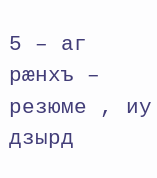5 – аг рæнхъ – резюме , иу дзырд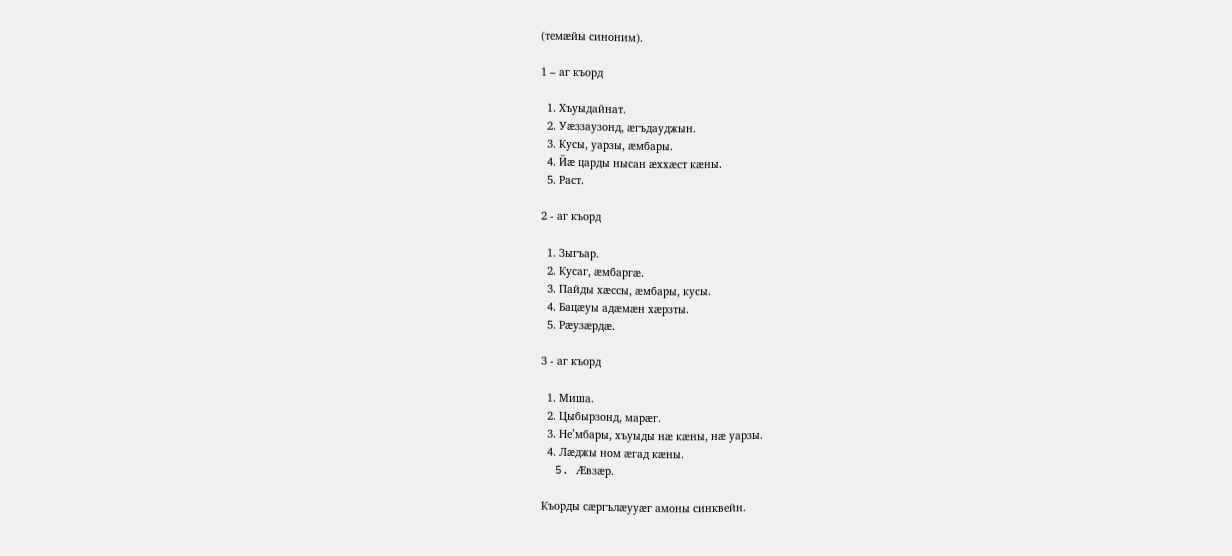(темæйы синоним).

1 – аг къорд

  1. Хъуыдайнат.
  2. Уæззаузонд, æгъдауджын.
  3. Кусы, уарзы, æмбары.
  4. Йæ царды нысан æххæст кæны.
  5. Раст.

2 - аг къорд

  1. Зыгъар.
  2. Кусаг, æмбаргæ.
  3. Пайды хæссы, æмбары, кусы.
  4. Бацæуы адæмæн хæрзты.
  5. Рæузæрдæ.

3 - аг къорд

  1. Миша.
  2. Цыбырзонд, марæг.
  3. Не’мбары, хъуыды нæ кæны, нæ уарзы.
  4. Лæджы ном æгад кæны.
  5. Æвзæр.

Къорды сæргълæууæг амоны синквейн.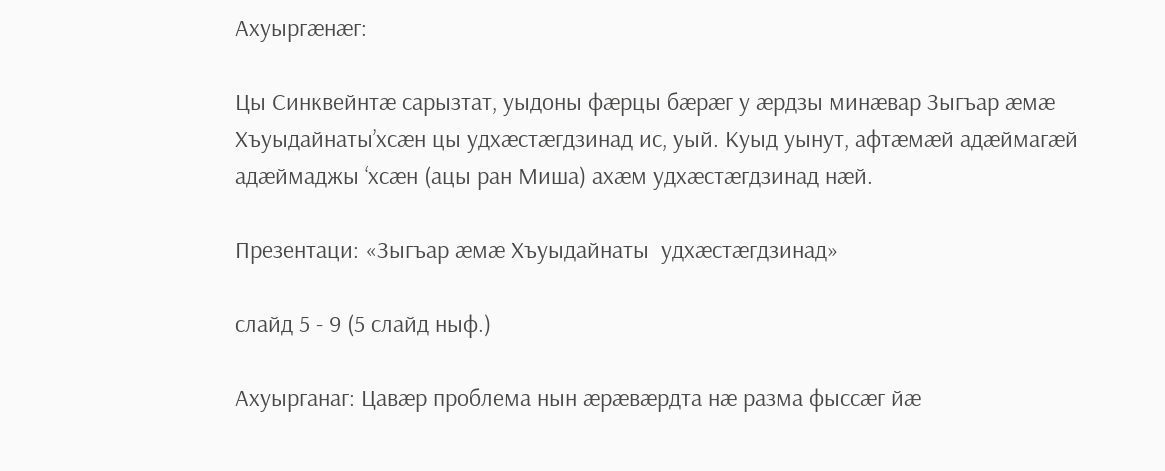Ахуыргæнæг:

Цы Синквейнтæ сарызтат, уыдоны фæрцы бæрæг у æрдзы минæвар Зыгъар æмæ Хъуыдайнаты’хсæн цы удхæстæгдзинад ис, уый. Куыд уынут, афтæмæй адæймагæй адæймаджы ‘хсæн (ацы ран Миша) ахæм удхæстæгдзинад нæй.

Презентаци: «Зыгъар æмæ Хъуыдайнаты  удхæстæгдзинад»

слайд 5 - 9 (5 слайд ныф.)

Ахуырганаг: Цавæр проблема нын æрæвæрдта нæ разма фыссæг йæ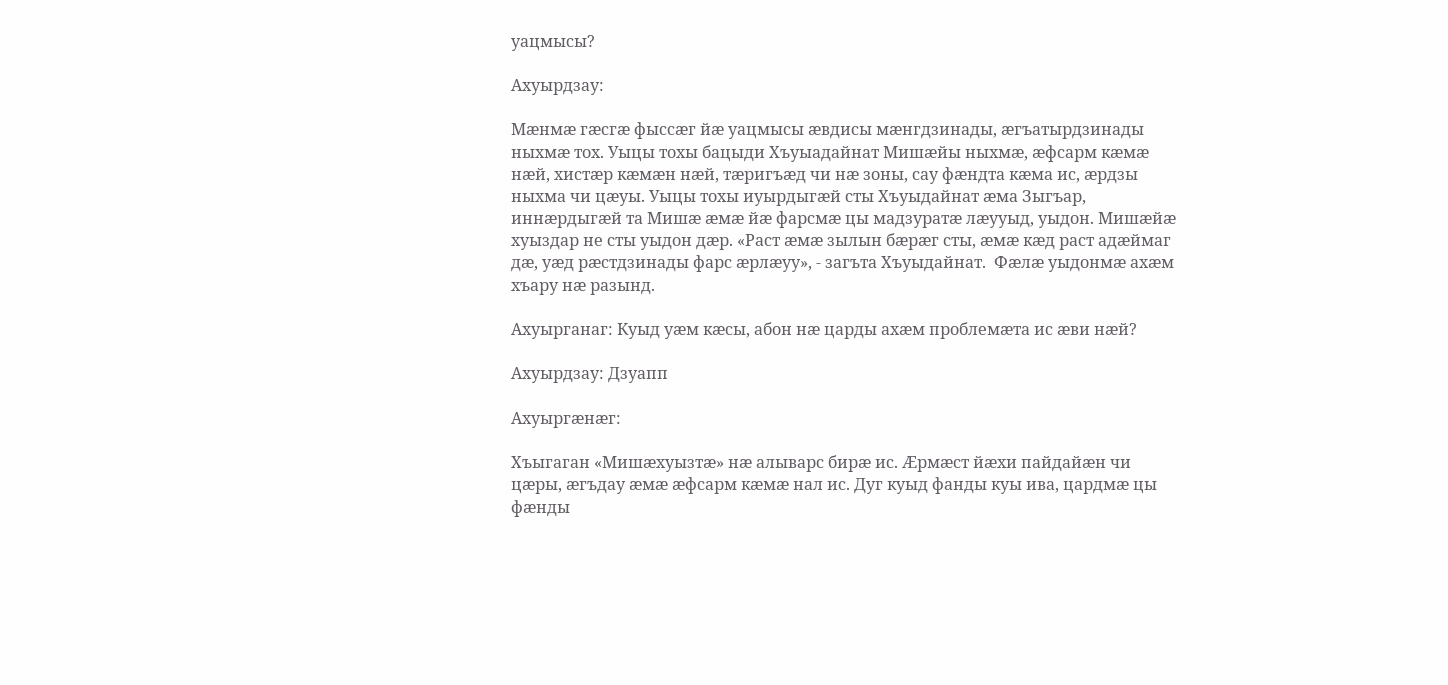уацмысы?

Ахуырдзау:

Мæнмæ гæсгæ фыссæг йæ уацмысы æвдисы мæнгдзинады, æгъатырдзинады ныхмæ тох. Уыцы тохы бацыди Хъуыадайнат Мишæйы ныхмæ, æфсарм кæмæ нæй, хистæр кæмæн нæй, тæригъæд чи нæ зоны, сау фæндта кæма ис, æрдзы ныхма чи цæуы. Уыцы тохы иуырдыгæй сты Хъуыдайнат æма Зыгъар, иннæрдыгæй та Мишæ æмæ йæ фарсмæ цы мадзуратæ лæууыд, уыдон. Мишæйæ хуыздар не сты уыдон дæр. «Раст æмæ зылын бæрæг сты, æмæ кæд раст адæймаг дæ, уæд рæстдзинады фарс æрлæуу», - загъта Хъуыдайнат.  Фæлæ уыдонмæ ахæм хъару нæ разынд.

Ахуырганаг: Куыд уæм кæсы, абон нæ царды ахæм проблемæта ис æви нæй?

Ахуырдзау: Дзуапп

Ахуыргæнæг:

Хъыгаган «Мишæхуызтæ» нæ алыварс бирæ ис. Æрмæст йæхи пайдайæн чи цæры, æгъдау æмæ æфсарм кæмæ нал ис. Дуг куыд фанды куы ива, цардмæ цы фæнды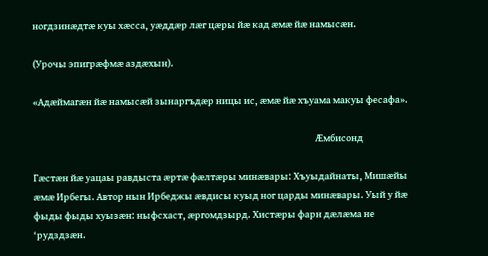ногдзинæдтæ куы хæсса, уæддæр лæг цæры йæ кад æмæ йæ намысæн.

(Урочы эпигрæфмæ аздæхын).

«Адæймагæн йæ намысæй зынаргъдæр ницы ис, æмæ йæ хъуама макуы фесафа».

                                                                                              Æмбисонд

Гæстæн йæ уацаы равдыста æртæ фæлтæры минæвары: Хъуыдайнаты, Мишæйы æмæ Ирбегы. Автор нын Ирбеджы æвдисы куыд ног царды минæвары. Уый у йæ фыды фыды хуызæн: ныфсхаст, æргомдзырд. Хистæры фарн дæлæма не ‘рудздзæн.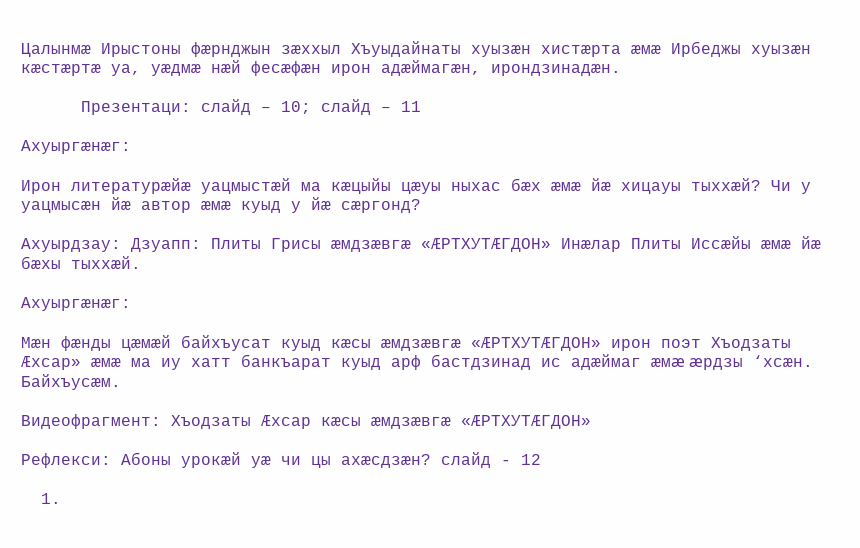Цалынмæ Ирыстоны фæрнджын зæххыл Хъуыдайнаты хуызæн хистæрта æмæ Ирбеджы хуызæн кæстæртæ уа, уæдмæ нæй фесæфæн ирон адæймагæн, ирондзинадæн.

      Презентаци: слайд – 10; слайд – 11

Ахуыргæнæг:

Ирон литературæйæ уацмыстæй ма кæцыйы цæуы ныхас бæх æмæ йæ хицауы тыххæй? Чи у уацмысæн йæ автор æмæ куыд у йæ сæргонд?

Ахуырдзау: Дзуапп: Плиты Грисы æмдзæвгæ «ÆРТХУТÆГДОН» Инæлар Плиты Иссæйы æмæ йæ бæхы тыххæй.

Ахуыргæнæг:

Мæн фæнды цæмæй байхъусат куыд кæсы æмдзæвгæ «ÆРТХУТÆГДОН» ирон поэт Хъодзаты Æхсар» æмæ ма иу хатт банкъарат куыд арф бастдзинад ис адæймаг æмæ æрдзы ‘хсæн. Байхъусæм.

Видеофрагмент: Хъодзаты Æхсар кæсы æмдзæвгæ «ÆРТХУТÆГДОН»

Рефлекси: Абоны урокæй уæ чи цы ахæсдзæн? слайд - 12

  1.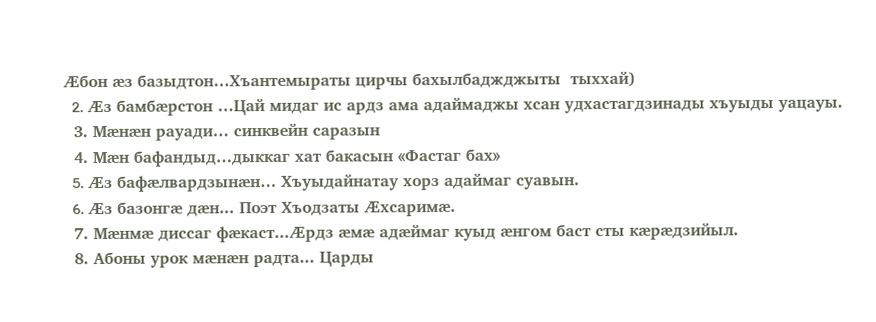Æбон æз базыдтон…Хъантемыраты цирчы бахылбаджджыты  тыххай)
  2. Æз бамбæрстон …Цай мидаг ис ардз ама адаймаджы хсан удхастагдзинады хъуыды уацауы.
  3. Мæнæн рауади… синквейн саразын
  4. Мæн бафандыд…дыккаг хат бакасын «Фастаг бах»
  5. Æз бафæлвардзынæн… Хъуыдайнатау хорз адаймаг суавын.
  6. Æз базонгæ дæн... Поэт Хъодзаты Æхсаримæ.
  7. Мæнмæ диссаг фæкаст...Æрдз æмæ адæймаг куыд æнгом баст сты кæрæдзийыл.
  8. Абоны урок мæнæн радта... Царды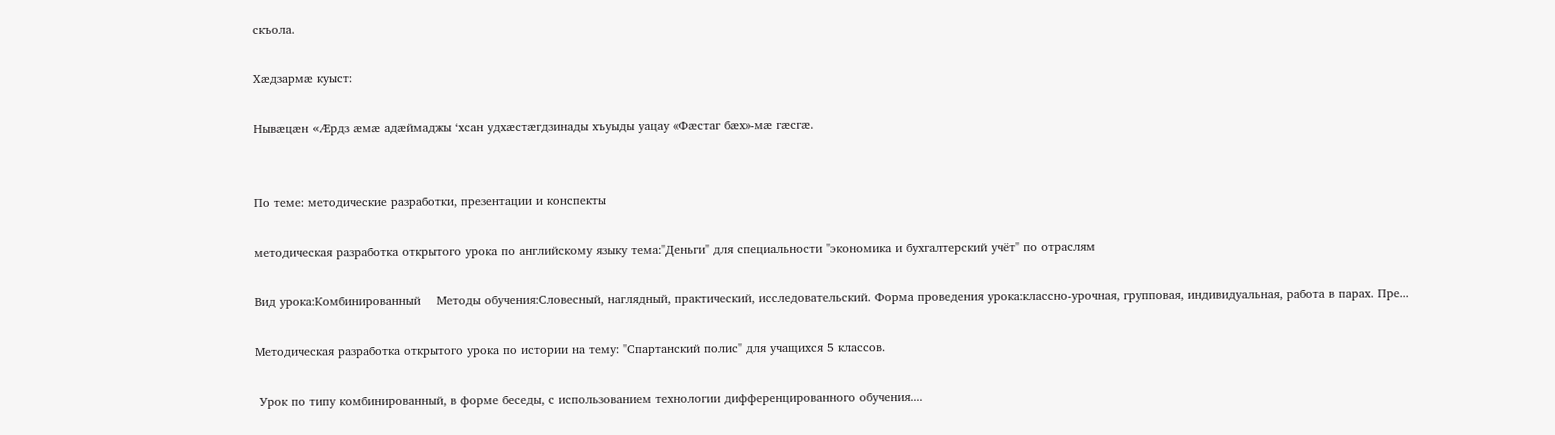скъола.

Хæдзармæ куыст:

Нывæцæн «Æрдз æмæ адæймаджы ‘хсан удхæстæгдзинады хъуыды уацау «Фæстаг бæх»-мæ гæсгæ.


По теме: методические разработки, презентации и конспекты

методическая разработка открытого урока по английскому языку тема:"Деньги" для специальности "экономика и бухгалтерский учёт" по отраслям

Вид урока:Комбинированный    Методы обучения:Словесный, наглядный, практический, исследовательский. Форма проведения урока:классно-урочная, групповая, индивидуальная, работа в парах. Пре...

Методическая разработка открытого урока по истории на тему: "Спартанский полис" для учащихся 5 классов.

 Урок по типу комбинированный, в форме беседы, с использованием технологии дифференцированного обучения....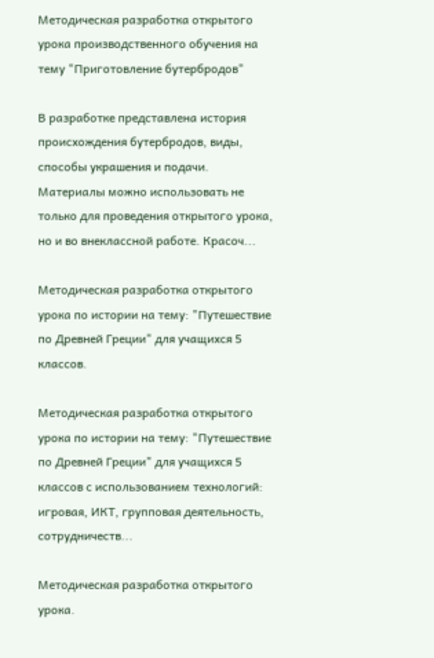Методическая разработка открытого урока производственного обучения на тему "Приготовление бутербродов"

В разработке представлена история происхождения бутербродов, виды, способы украшения и подачи. Материалы можно использовать не только для проведения открытого урока, но и во внеклассной работе. Красоч...

Методическая разработка открытого урока по истории на тему: "Путешествие по Древней Греции" для учащихся 5 классов.

Методическая разработка открытого урока по истории на тему: "Путешествие по Древней Греции" для учащихся 5 классов с использованием технологий: игровая, ИКТ, групповая деятельность, сотрудничеств...

Методическая разработка открытого урока.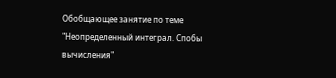Обобщающее занятие по теме "Неопределенный интеграл. Спобы вычисления"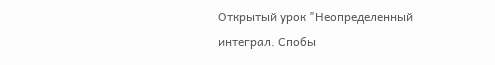Открытый урок "Неопределенный интеграл. Спобы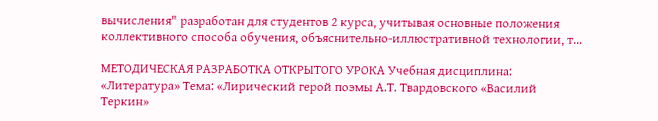вычисления" разработан для студентов 2 курса, учитывая основные положения коллективного способа обучения, объяснительно-иллюстративной технологии, т...

МЕТОДИЧЕСКАЯ РАЗРАБОТКА ОТКРЫТОГО УРОКА Учебная дисциплина: «Литература» Тема: «Лирический герой поэмы А.Т. Твардовского «Василий Теркин»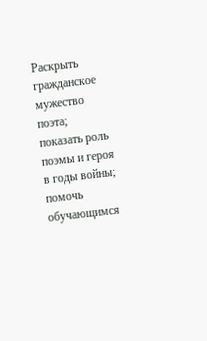Раскрыть гражданское мужество поэта; показать роль поэмы и героя в годы войны; помочь обучающимся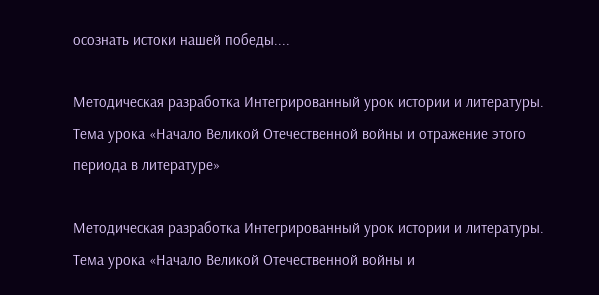осознать истоки нашей победы....

Методическая разработка Интегрированный урок истории и литературы. Тема урока «Начало Великой Отечественной войны и отражение этого периода в литературе»

Методическая разработка Интегрированный урок истории и литературы. Тема урока «Начало Великой Отечественной войны и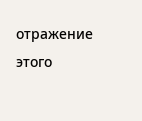отражение этого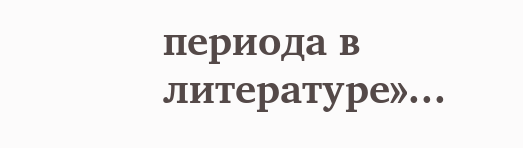периода в литературе»...